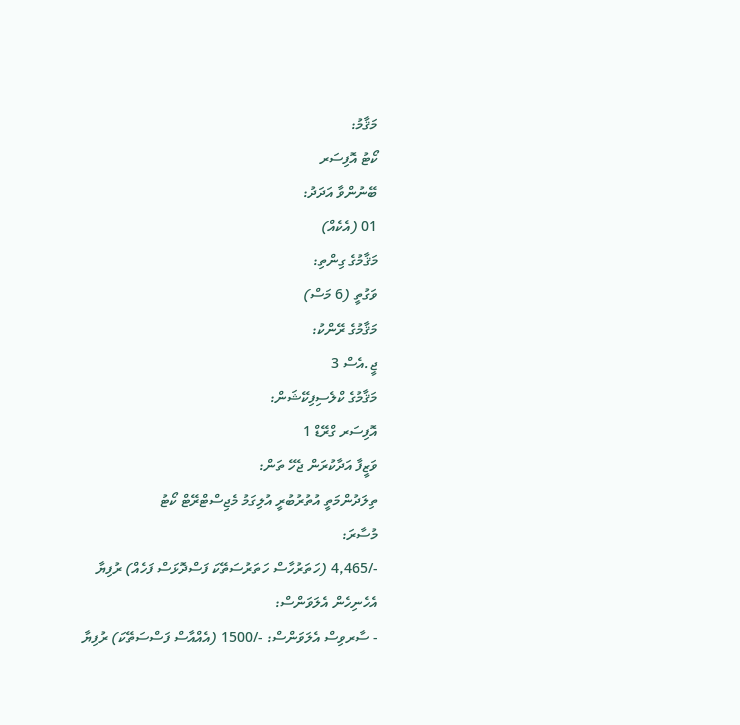މަޤާމު:
ކޯޓު އޮފިސަރ
ބޭނުންވާ އަދަދު:
01 (އެކެއް)
މަޤާމުގެ ގިންތި:
ވަގުތީ (6 މަސް)
މަޤާމުގެ ރޭންކު:
ޖީ.އެސް 3
މަޤާމުގެ ކްލެސިފިކޭޝަން:
އޮފިސަރ ގްރޭޑް 1
ވަޒީފާ އަދާކުރަން ޖެހޭ ތަން:
ތިލަދުންމަތީ އުތުރުބުރީ އުލިގަމު މެޖިސްޓްރޭޓް ކޯޓު
މުސާރަ:
-/4,465 (ހަތަރުހާސް ހަތަރުސަތޭކަ ފަސްދޮޅަސް ފަހެއް) ރުފިޔާ
އެހެނިހެން އެލަވަންސް:
- ސާރވިސް އެލަވަންސް: -/1500 (އެއްއާސް ފަސްސަތޭކަ) ރުފިޔާ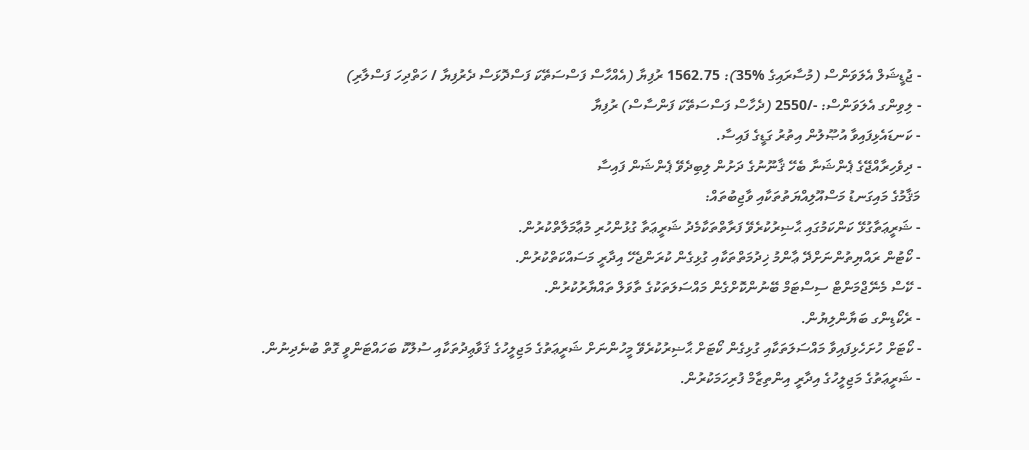- ޖުޑީޝަލް އެލަވަންސް (މުސާރައިގެ %35): 1562.75 ރުފިޔާ (އެއްހާސް ފަސްސަތޭކަ ފަސްދޮޅަސް ދެރުފިޔާ / ހަތްދިހަ ފަސްލާރި)
- ލިވިންގ އެލަވަންސް: -/2550 (ދެހާސް ފަސްސަތޭކަ ފަންސާސް) ރުފިޔާ
- ކަނޑައެޅިފައިވާ އުޞޫލުން އިތުރު ގަޑީގެ ފައިސާ.
- ދިވެހިރާއްޖޭގެ ޕެންޝަނާ ބެހޭ ޤާނޫނުގެ ދަށުން ލިބިދެވޭ ޕެންޝަން ފައިސާ
މަޤާމުގެ މައިގަނޑު މަސްއޫލިއްޔަތުތަކާއި ވާޖިބުތައް:
- ޝަރީޢަތާގުޅޭ ކަންކަމުގައި ޙާޟިރުކުރެވޭ ފަރާތްތަކާމެދު ޝަރީޢަތާ ގުޅުންހުރި މުޢާމަލާތްކުރުން.
- ކޯޓުން ރައްޔިތުންނަށްދޭ ޢާންމު ޚިދުމަތްތަކާއި ގުޅިގެން ކުރަންޖެހޭ އިދާރީ މަސައްކަތްކުރުން.
- ކޭސް މެނޭޖްމަންޓް ސިސްޓަމް ބޭނުންކޮށްގެން މައްސަލަތަކުގެ ތާވަލް ތައްޔާރުކުރުން.
- ރެކޯޑިންގ ބަޔާންލިޔުން.
- ކޯޓަށް ހުށަހެޅިފައިވާ މައްސަލަތަކާއި ގުޅިގެން ކޯޓަށް ޙާޟިރުކުރެވޭ މީހުންނަށް ޝަރީޢަތުގެ މަޖިލީހުގެ ޤަވާޢިދުތަކާއި ސުލޫކު ބަހައްޓަންވީ ގޮތް ބުނެދިނުން.
- ޝަރީޢަތުގެ މަޖިލީހުގެ އިދާރީ އިންތިޒާމް ފުރިހަމަކުރުން.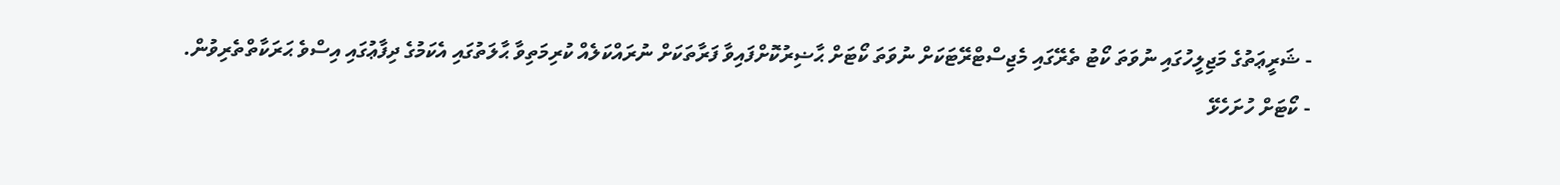- ޝަރީޢަތުގެ މަޖިލީހުގައި ނުވަތަ ކޯޓު ތެރޭގައި މެޖިސްޓްރޭޓަކަށް ނުވަތަ ކޯޓަށް ޙާޟިރުކޮށްފައިވާ ފަރާތަކަށް ނުރައްކަލެއް ކުރިމަތިވާ ޙާލަތުގައި އެކަމުގެ ދިފާޢުގައި އިސްވެ ޙަރަކާތްތެރިވުން.
- ކޯޓަށް ހުށަހެޅޭ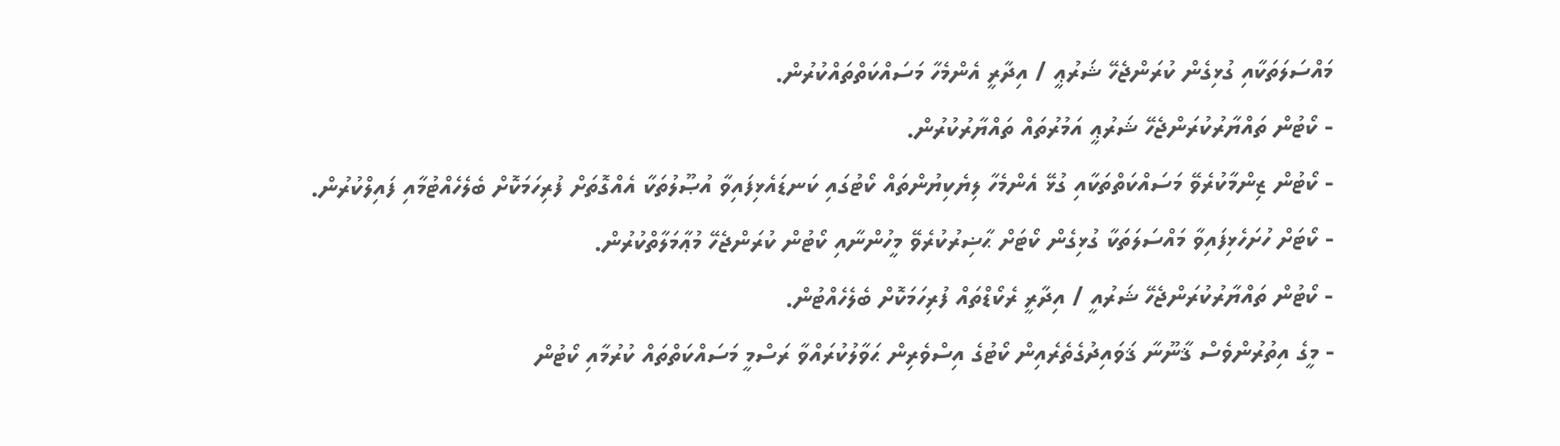މައްސަލަތަކާއި ގުޅިގެން ކުރަންޖެހޭ ޝަރުޢީ / އިދާރީ އެންމެހާ މަސައްކަތްތައްކުރުން.
- ކޯޓުން ތައްޔާރުކުރަންޖެހޭ ޝަރުޢީ އަމުރުތައް ތައްޔާރުކުރުން.
- ކޯޓުން ޒިންމާކުރެވޭ މަސައްކަތްތަކާއި ގުޅޭ އެންމެހާ ލިޔެކިޔުންތައް ކޯޓުގައި ކަނޑައެޅިފައިވާ އުޞޫލުތަކާ އެއްގޮތަށް ފުރިހަމަކޮށް ބެލެހެއްޓުމާއި ފައިލްކުރުން.
- ކޯޓަށް ހުށަހެޅިފައިވާ މައްސަލަތަކާ ގުޅިގެން ކޯޓަށް ޙާޟިރުކުރެވޭ މީހުންނާއި ކޯޓުން ކުރަންޖެހޭ މުޢާމަލާތްކުރުން.
- ކޯޓުން ތައްޔާރުކުރަންޖެހޭ ޝަރުއީ / އިދާރީ ރެކޯޑްތައް ފުރިހަމަކޮށް ބެލެހެއްޓުން.
- މީގެ އިތުރުންވެސް ޤާނޫނާ ޤަވައިދުގެތެރެއިން ކޯޓުގެ އިސްވެރިން ޙަވާލުކުރައްވާ ރަސްމީ މަސައްކަތްތައް ކުރުމާއި ކޯޓުން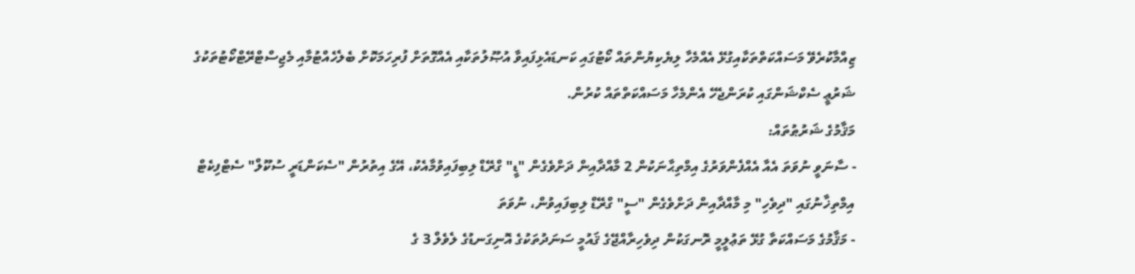ޒިއްމާކުރެވޭ މަސައްކަތްތަކާއިގުޅޭ އެއްމެހާ ލިޔެކިޔުންތައް ކޯޓުގައި ކަނޑައެޅިފައިވާ އުޞޫލުތަކާއި އެއްގޮތަށް ފުރިހަމަކޮށް ބެލެހެއްޓުމާއި މެޖިސްޓްރޭޓްކޯޓުތަކުގެ ޝަރުޢީ ސެކްޝަންގައި ކުރަންޖެހޭ އެންމެހާ މަސައްކަތްތައް ކުރުން.
މަޤާމުގެ ޝަރުޠުތައް:
- ސާނަވީ ނުވަތަ އެއާ އެއްފެންވަރުގެ އިމްތިޙާނަކުން 2 މާއްދާއިން ދަށްވެގެން "ޑީ" ގްރޭޑް ލިބިފައިވުމާއެކު، އޭގެ އިތުރުން "ސެކަންޑަރީ ސުކޫލް" ސެޓްފިކެޓް އިމްތިޚާނުގައި "ދިވެހި" މި މާއްދާއިން ދަށްވެގެން "ސީ" ގްރޭޑް ލިބިފައިވުން، ނުވަތަ
- މަޤާމުގެ މަސައްކަތާ ގުޅޭ ތަޢުލީމީ ރޮނގަކުން ދިވެހިރާއްޖޭގެ ޤައުމީ ސަނަދުތަކުގެ އޮނިގަނޑުގެ ލެވެލް 3 ގެ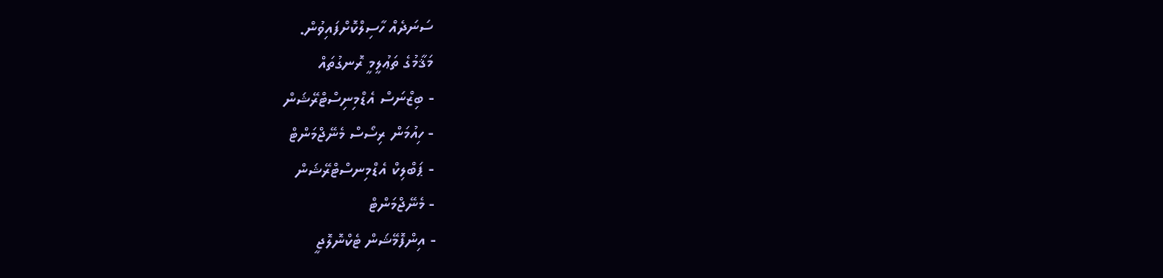ސަނަދެއް ހާސިލްކޮށްފައިވުން.
މަޤާމުގެ ތަޢުލީމީ ރޮނގުތައް
- ބިޒްނަސް އެޑްމިނިސްޓްރޭޝަން
- ހިއުމަން ރިސޯސް މެނޭޖްމަންޓް
- ޕަބްލިކް އެޑްމިނސްޓްރޭޝަން
- މެނޭޖްމަންޓް
- އިންފޮމޭޝަން ޓެކްނޮލޮޖީ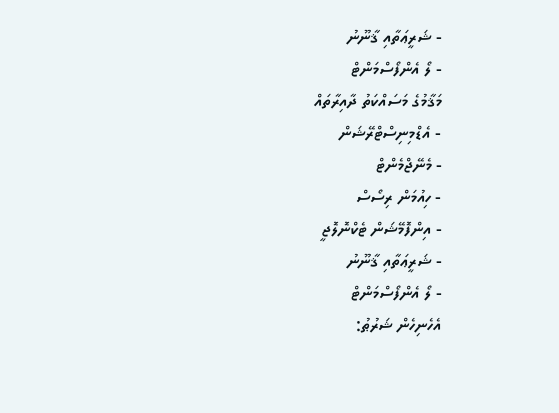- ޝަރީޢަތާއި ޤާނޫނު
- ލޯ އެންފޯސްމަންޓް
މަޤާމުގެ މަސައްކަތު ދާއިރާތައް
- އެޑްމިނިސްޓްރޭޝަން
- މެނޭޖްމެންޓް
- ހިއުމަން ރިސޯސް
- އިންފޮމޭޝަން ޓެކްނޮލޮޖީ
- ޝަރީޢަތާއި ޤާނޫނު
- ލޯ އެންފޯސްމަންޓް
އެހެނިހެން ޝަރުޠު: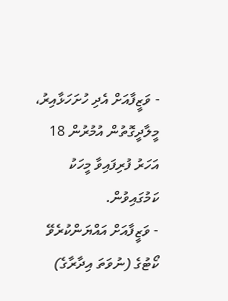- ވަޒީފާއަށް އެދި ހުށަހަޅާއިރު، މީލާދީގޮތުން އުމުރުން 18 އަހަރު ފުރިފައިވާ މީހަކު ކަމުގައިވުން.
- ވަޒީފާއަށް އައްޔަންކުރެވޭ ކޯޓުގެ (ނުވަތަ އިދާރާގެ)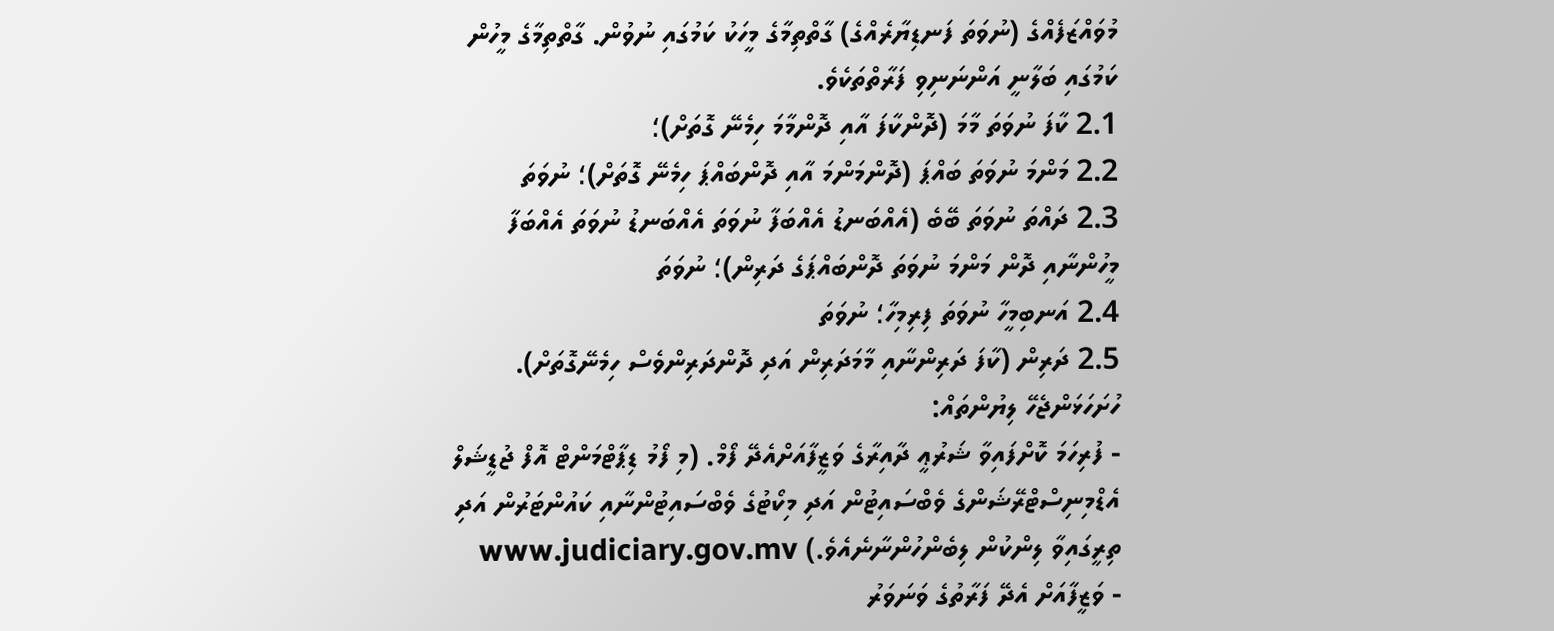މުވައްޒަފެއްގެ (ނުވަތަ ފަނޑިޔާރެއްގެ) ގާތްތިމާގެ މީހަކު ކަމުގައި ނުވުން. ގާތްތިމާގެ މީހުން ކަމުގައި ބަލާނީ އަންނަނިވި ފަރާތްތަކެވެ.
2.1 ކާފަ ނުވަތަ މާމަ (ދޮންކާފަ އާއި ދޮންމާމަ ހިމެނޭ ގޮތަށް)؛
2.2 މަންމަ ނުވަތަ ބައްޕަ (ދޮންމަންމަ އާއި ދޮންބައްޕަ ހިމެނޭ ގޮތަށް)؛ ނުވަތަ
2.3 ދައްތަ ނުވަތަ ބޭބެ (އެއްބަނޑު އެއްބަފާ ނުވަތަ އެއްބަނޑު ނުވަތަ އެއްބަފާ މީހުންނާއި ދޮން މަންމަ ނުވަތަ ދޮންބައްޕަގެ ދަރިން)؛ ނުވަތަ
2.4 އަނބިމީހާ ނުވަތަ ފިރިމިހާ؛ ނުވަތަ
2.5 ދަރިން (ކާފަ ދަރިންނާއި މާމަދަރިން އަދި ދޮންދަރިންވެސް ހިމެނޭގޮތަށް).
ހުށަހަޅަންޖެހޭ ލިޔުންތައް:
- ފުރިހަމަ ކޮށްފައިވާ ޝަރުޢީ ދާއިރާގެ ވަޒީފާއަށްއެދޭ ފޯމް. (މި ފޯމު ޑިޕާޓްމަންޓް އޮފް ޖުޑީޝަލް އެޑްމިނިސްޓްރޭޝަންގެ ވެބްސައިޓުން އަދި މިކޯޓުގެ ވެބްސައިޓުންނާއި ކައުންޓަރުން އަދި ތިރީގައިވާ ލިންކުން ލިބެންހުންނާނެއެވެ.) www.judiciary.gov.mv
- ވަޒީފާއަށް އެދޭ ފަރާތުގެ ވަނަވަރު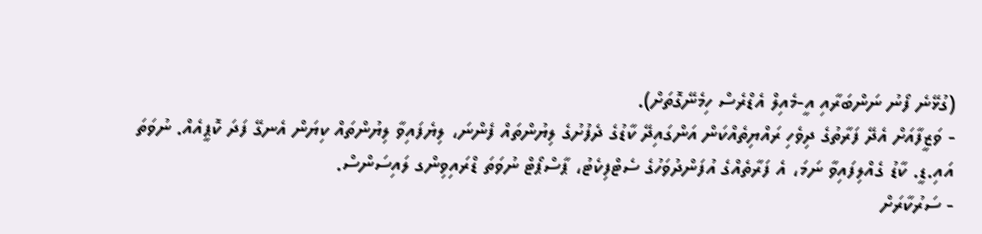(ގުޅޭނެ ފޯނު ނަންބަރާއި އީ-މެއިލް އެޑްރެސް ހިމެނޭގޮތަށް).
- ވަޒީފާއަށް އެދޭ ފަރާތުގެ ދިވެހި ރައްޔިތެއްކަން އަންގައިދޭ ކާޑުގެ ދެފުށުގެ ލިޔުންތައް ފެންނަ، ލިޔެފައިވާ ލިޔުންތައް ކިޔަން އެނގޭ ފަދަ ކޮޕީއެއް. ނުވަތަ އައި.ޑީ. ކާޑު ގެއްލިފައިވާ ނަމަ، އެ ފަރާތެއްގެ އުފަންދުވަހުގެ ސެޓްފިކެޓު، ޕާސްޕޯޓް ނުވަތަ ޑްރައިވިންގ ލައިސަންސް.
- ސަރުކާރަށް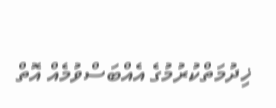ޚިދުމަތްކުރުމުގެ އެއްބަސްވުމެއް އޮތް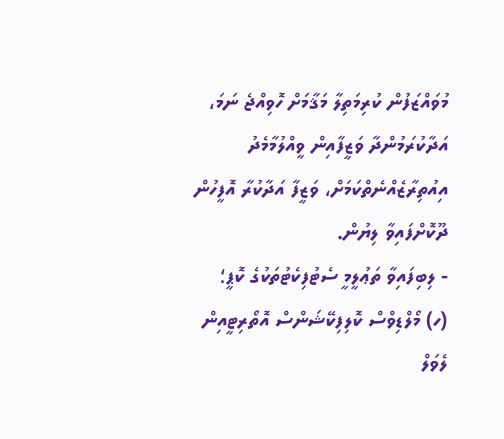މުވައްޒަފުން ކުރިމަތިލާ މަޤާމަށް ހޮވިއްޖެ ނަމަ، އަދާކުރަމުންދާ ވަޒީފާއިން ވީއްލުމާމެދު އިއުތިރާޒެއްނެތްކަމަށް، ވަޒީފާ އަދާކުރާ އޮފީހުން ދޫކޮށްފައިވާ ލިޔުން.
- ލިބިފައިވާ ތަޢުލީމީ ސެޓުފިކެޓުތަކުގެ ކޮޕީ؛
(ހ) މޯލްޑިވްސް ކޮލިފިކޭޝަންސް އޮތޯރިޓީއިން ލެވަލް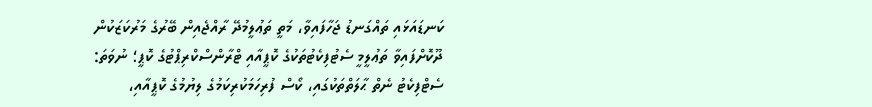ކަނޑައަޅައި ތައްގަނޑު ޖަހާފައިވާ، މަތީ ތަޢުލީމުދޭ ރާއްޖެއިން ބޭރުގެ މަރުކަޒަކުން ދޫކޮށްފައިވާ ތަޢުލީމީ ސެޓުފިކެޓުތަކުގެ ކޮޕީއާއި ޓްރާންސްކްރިޕްޓުގެ ކޮޕީ؛ ނުވަތަ: ސެޓްފިކެޓު ނެތް ޙާލަތްތަކުގައި، ކޯސް ފުރިހަމަކުރިކަމުގެ ލިޔުމުގެ ކޮޕީއާއި،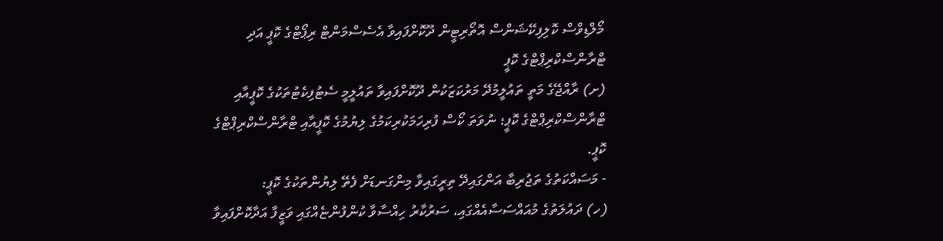މޯލްޑިވްސް ކޮލިފިކޭޝަންސް އޮތޯރިޓީން ދޫކޮށްފައިވާ އެސެސްމަންޓް ރިޕޯޓްގެ ކޮޕީ އަދި ޓްރާންސްކްރިޕްޓްގެ ކޮޕީ
(ށ) ރާއްޖޭގެ މަތީ ތައުލީމުދޭ މަރުކަޒަކުން ދޫކޮށްފައިވާ ތައުލީމީ ސެޓުފިކެޓުތަކުގެ ކޮޕީއާއި ޓްރާންސްކްރިޕްޓްގެ ކޮޕީ؛ ނުވަތަ ކޯސް ފުރިހަމަކުރިކަމުގެ ލިޔުމުގެ ކޮޕީއާއި ޓްރާންސްކްރިޕްޓްގެ ކޮޕީ.
- މަސައްކަތުގެ ތަޖުރިބާ އަންގައިދޭ ތިރީގައިވާ މިންގަނޑަށް ފެތޭ ލިޔުންތަކުގެ ކޮޕީ:
(ހ) ދައުލަތުގެ މުއައްސަސާއެއްގައި، ސަރުކާރު ހިއްސާވާ ކުންފުންޏެއްގައި ވަޒީފާ އަދާކޮށްފައިވާ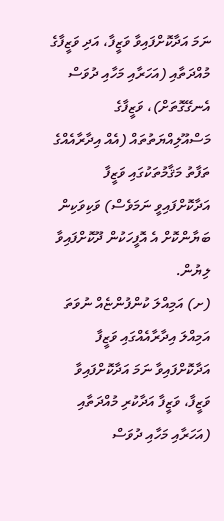ނަމަ އަދާކޮށްފައިވާ ވަޒީފާ، އަދި ވަޒީފާގެ މުއްދަތާއި (އަހަރާއި މަހާއި ދުވަސް އެނގޭގޮތަށް)، ވަޒީފާގެ މަސްއޫލިއްޔަތުތައް (އެއް އިދާރާއެއްގެ ތަފާތު މަޤާމުތަކުގައި ވަޒީފާ އަދާކޮށްފައިވީ ނަމަވެސް) ވަކިވަކިން ބަޔާންކޮށް އެ އޮފީހަކުން ދޫކޮށްފައިވާ ލިޔުން.
(ށ) އަމިއްލަ ކުންފުންޏެއް ނުވަތަ އަމިއްލަ އިދާރާއެއްގައި ވަޒީފާ އަދާކޮށްފައިވާ ނަމަ އަދާކޮށްފައިވާ ވަޒީފާ، ވަޒީފާ އަދާކުރި މުއްދަތާއި (އަހަރާއި މަހާއި ދުވަސް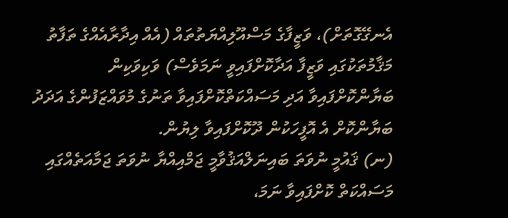އެނގޭގޮތަށް)، ވަޒީފާގެ މަސްއޫލިއްޔަތުތައް (އެއް އިދާރާއެއްގެ ތަފާތު މަޤާމުތަކުގައި ވަޒީފާ އަދާކޮށްފައިވީ ނަމަވެސް) ވަކިވަކިން ބަޔާންކޮށްފައިވާ އަދި މަސައްކަތްކޮށްފައިވާ ތަނުގެ މުވައްޒަފުންގެ އަދަދު ބަޔާންކޮށް އެ އޮފީހަކުން ދޫކޮށްފައިވާ ލިޔުން.
(ނ) ޤައުމީ ނުވަތަ ބައިނަލްއަޤުވާމީ ޖަމްއިއްޔާ ނުވަތަ ޖަމާއަތެއްގައި މަސައްކަތް ކޮށްފައިވާ ނަމަ،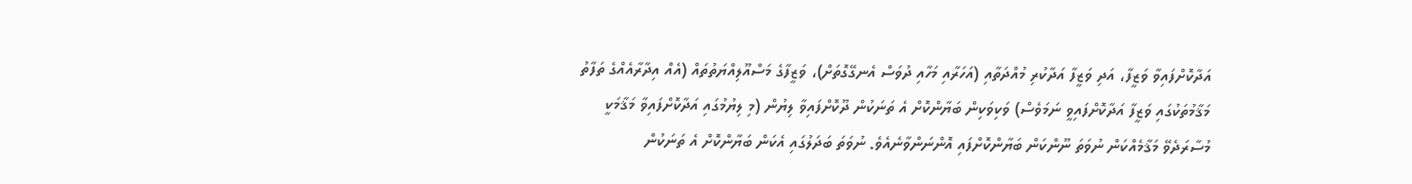އަދާކޮށްފައިވާ ވަޒީފާ، އަދި ވަޒީފާ އަދާކުރި މުއްދަތާއި (އަހަރާއި މަހާއި ދުވަސް އެނގޭގޮތަށް)، ވަޒީފާގެ މަސްއޫލިއްޔަތުތައް (އެއް އިދާރާއެއްގެ ތަފާތު މަޤާމުތަކުގައި ވަޒީފާ އަދާކޮށްފައިވީ ނަމަވެސް) ވަކިވަކިން ބަޔާންކޮށް އެ ތަނަކުން ދޫކޮށްފައިވާ ލިޔުން (މި ލިޔުމުގައި އަދާކޮށްފައިވާ މަޤާމަކީ މުސާރަދެވޭ މަޤާމެއްކަން ނުވަތަ ނޫންކަން ބަޔާންކޮށްފައި އޮންނަންވާނެއެވެ. ނުވަތަ ބަދަލުގައި އެކަން ބަޔާންކޮށް އެ ތަނަކުން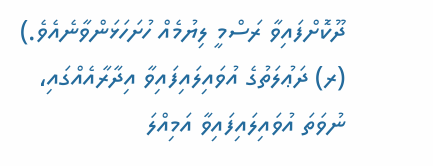ދޫކޮށްފައިވާ ރަސްމީ ލިޔުމެއް ހުށަހަޅަންވާނެއެވެ.)
(ރ) ދަޢުލަތުގެ އުވައިލައިފައިވާ އިދާރާއެއްގައި، ނުވަތަ އުވައިލައިފައިވާ އަމިއްލަ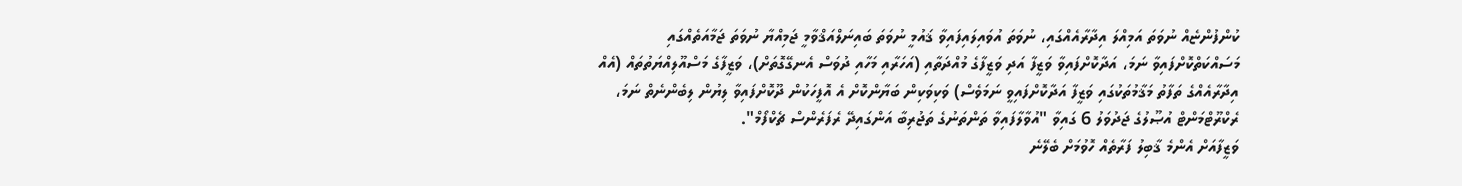ކުންފުންޏެއް ނުވަތަ އަމިއްލަ އިދާރާއެއްގައި، ނުވަތަ އުވައިލައިފައިވާ ޤައުމީ ނުވަތަ ބައިނަލްއަޤްވާމީ ޖަމިއްޔާ ނުވަތަ ޖަމާއަތެއްގައި މަސައްކަތްކޮށްފައިވާ ނަމަ، އަދާކޮށްފައިވާ ވަޒީފާ އަދި ވަޒީފާގެ މުއްދަތާއި (އަހަރާއި މަހާއި ދުވަސް އެނގޭގޮތަށް)، ވަޒީފާގެ މަސްއޫލިއްޔަތުތައް (އެއް އިދާރާއެއްގެ ތަފާތު މަޤާމުތަކުގައި ވަޒީފާ އަދާކޮށްފައިވީ ނަމަވެސް) ވަކިވަކިން ބަޔާންކޮށް އެ އޮފީހަކުން ދޫކޮށްފައިވާ ލިޔުން ލިބެންނެތް ނަމަ، ރެކްރޫޓްމަންޓް އުޞޫލުގެ ޖަދުވަލު 6 ގައިވާ "އުވާލާފައިވާ ތަންތަނުގެ ތަޖުރިބާ އަންގައިދޭ ރެފަރެންސް ޗެކްފޯމް".
ވަޒީފާއަށް އެންމެ ޤާބިލު ފަރާތެއް ހޮވުމަށް ބެލޭނެ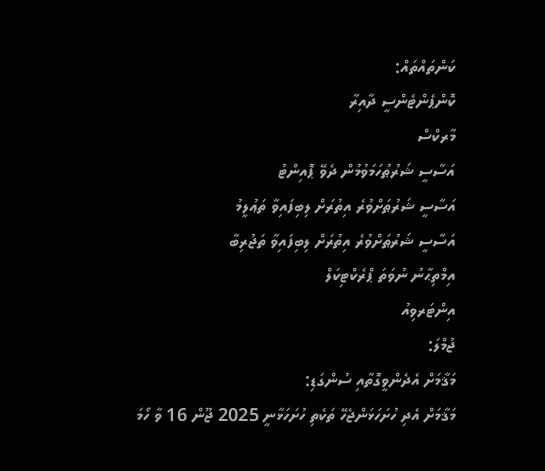ކަންތައްތައް:
ކޮންޕެންޓެންސީ ދާއިރާ
މާރކްސް
އަސާސީ ޝަރުޠުހަމަވުމުން ދެވޭ ޕޮއިންޓު
އަސާސީ ޝަރުޠަށްވުރެ އިތުރަށް ލިބިފައިވާ ތަޢުލީމު
އަސާސީ ޝަރުޠަށްވުރެ އިތުރަށް ލިބިފައިވާ ތަޖުރިބާ
އިމްތިޙާނު ނުވަތަ ޕްރެކްޓިކަލް
އިންޓަރވިއު
ޖުމްލަ:
މަޤާމަށް އެދެންވީގޮތާއި ސުންގަޑި:
މަޤާމަށް އެދި ހުށަހަޅަންޖެހޭ ތަކެތި ހުށަހަޅާނީ 2025 ޖޫން 16 ވާ ހޯމަ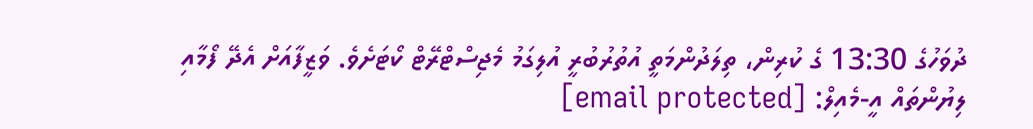ދުވަހުގެ 13:30 ގެ ކުރިން، ތިލަދުންމަތީ އުތުރުބުރީ އުލިގަމު މެޖިސްޓްރޭޓް ކޯޓަށެވެ. ވަޒީފާއަށް އެދޭ ފޯމާއި ލިޔުންތައް އީ-މެއިލް: [email protected]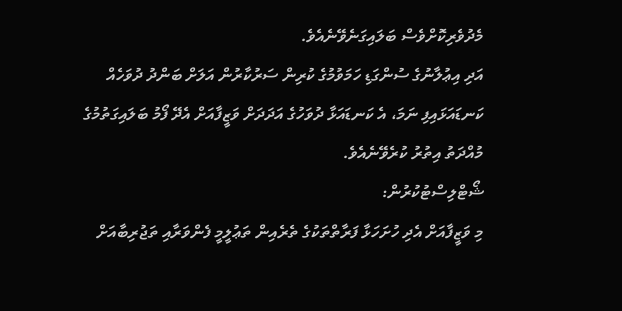މެދުވެރިކޮށްވެސް ބަލައިގަނެވޭނެއެވެ.
އަދި އިޢުލާނުގެ ސުންގަޑި ހަމަވުމުގެ ކުރިން ސަރުކާރުން އަލަށް ބަންދު ދުވަހެއް ކަނޑައަޅައިފި ނަމަ، އެ ކަނޑައަޅާ ދުވަހުގެ އަދަދަށް ވަޒީފާއަށް އެދޭ ފޯމު ބަލައިގަތުމުގެ މުއްދަތު އިތުރު ކުރެވޭނެއެވެ.
ޝޯޓްލިސްޓުކުރުން:
މި ވަޒީފާއަށް އެދި ހުށަހަޅާ ފަރާތްތަކުގެ ތެރެއިން ތަޢުލީމީ ފެންވަރާއި ތަޖުރިބާއަށް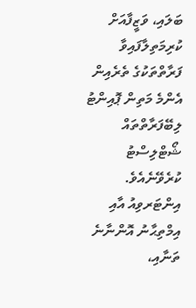ބަލައި، ވަޒީފާއަށް ކުރިމަތިލާފައިވާ ފަރާތްތަކުގެ ތެރެއިން އެންމެ މަތިން ޕޮއިންޓު ލިބޭފަރާތްތައް ޝޯޓްލިސްޓު ކުރެވޭނެއެވެ.
އިންޓަރވިއު އާއި އިމްތިޙާނު އޮންނާނެ ތަނާއި،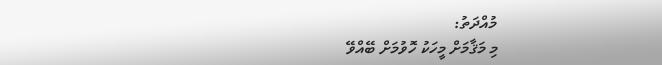މުއްދަތު:
މި މަޤާމަށް މީހަކު ހޮވުމަށް ބޭއްވޭ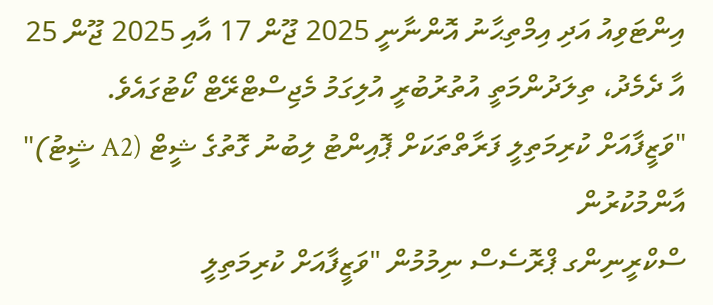އިންޓަވިއު އަދި އިމްތިޙާނު އޮންނާނީ 2025 ޖޫން 17 އާއި 2025 ޖޫން 25 އާ ދެމެދު، ތިލަދުންމަތީ އުތުރުބުރީ އުލިގަމު މެޖިސްޓްރޭޓް ކޯޓުގައެވެ.
"ވަޒީފާއަށް ކުރިމަތިލީ ފަރާތްތަކަށް ޕޮއިންޓު ލިބުނު ގޮތުގެ ޝީޓް (A2 ޝީޓު)" އާންމުކުރުން
ސްކްރީނިންގ ޕްރޮސެސް ނިމުމުން "ވަޒީފާއަށް ކުރިމަތިލީ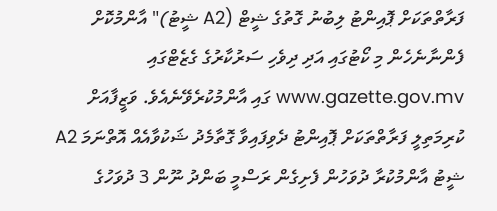ފަރާތްތަކަށް ޕޮއިންޓު ލިބުނު ގޮތުގެ ޝީޓް (A2 ޝީޓު)" އާންމުކޮށް ފެންނާނެހެން މި ކޯޓުގައި އަދި ދިވެހި ސަރުކާރުގެ ގެޒެޓްގައި www.gazette.gov.mv ގައި އާންމުކުރެވޭނެއެވެ. ވަޒީފާއަށް ކުރިމަތިލީ ފަރާތްތަކަށް ޕޮއިންޓު ދެވިފައިވާ ގޮތާމެދު ޝަކުވާއެއް އޮތްނަމަ A2 ޝީޓު އާންމުކުރާ ދުވަހުން ފެށިގެން ރަސްމީ ބަންދު ނޫން 3 ދުވަހުގެ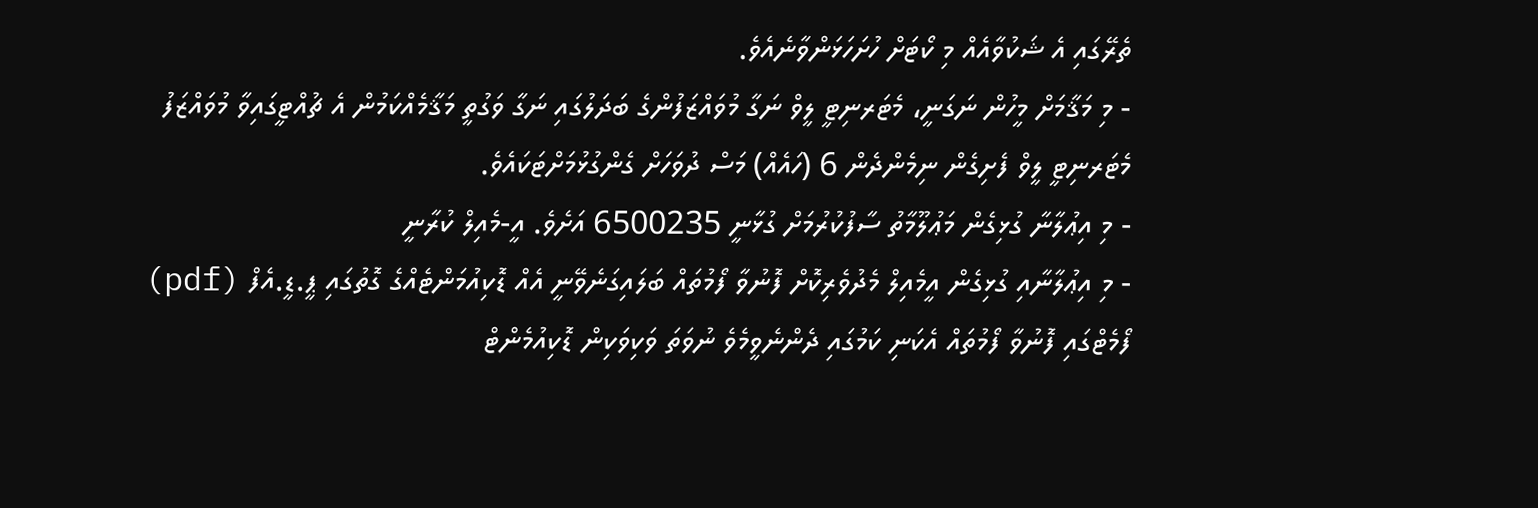ތެރޭގައި އެ ޝަކުވާއެއް މި ކޯޓަށް ހުށަހަޅަންވާނެއެވެ.
- މި މަޤާމަށް މީހުން ނަގަނީ، މެޓަރނިޓީ ލީވް ނަގާ މުވައްޒަފުންގެ ބަދަލުގައި ނަގާ ވަގުތީ މަޤާމެއްކަމުން އެ ޗުއްޓީގައިވާ މުވައްޒަފު މެޓަރނިޓީ ލީވް ފެށިގެން ނިމެންދެން 6 (ހައެއް) މަސް ދުވަހަށް ގެންގުޅުމަށްޓަކައެވެ.
- މި އިޢުލާނާ ގުޅިގެން މަޢުލޫމާތު ސާފުކުރުމަށް ގުޅާނީ 6500235 އަށެވެ. އީ-މެއިލް ކުރާނީ
- މި އިޢުލާނާއި ގުޅިގެން އީމެއިލް މެދުވެރިކޮށް ފޮނުވާ ފޯމުތައް ބަލައިގަނެވޭނީ އެއް ޑޮކިއުމަންޓެއްގެ ގޮތުގައި ޕީ.ޑީ.އެފް (pdf) ފޯމެޓްގައި ފޮނުވާ ފޯމުތައް އެކަނި ކަމުގައި ދެންނެވީމެވެ ނުވަތަ ވަކިވަކިން ޑޮކިއުމެންޓް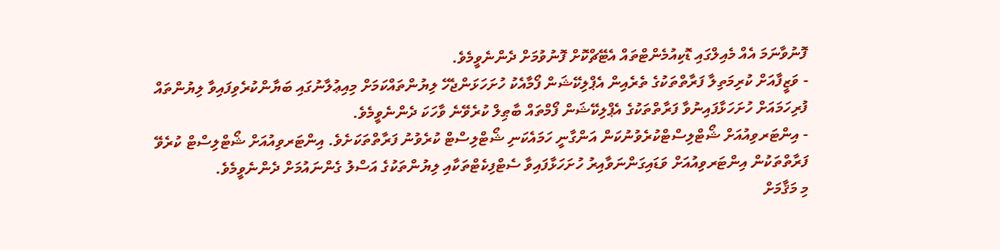ފޮނުވާނަމަ އެއް މެއިލްގައި ޑޮކިއުމެންޓްތައް އެޓޭޗްކޮށް ފޮނުވުމަށް ދެންނެވީމެވެ.
- ވަޒީފާއަށް ކުރިމަތިލާ ފަރާތްތަކުގެ ތެރެއިން އެޕްލިކޭޝަން ފޯމާއެކު ހުށަހަޅަންޖެހޭ ލިޔުންތައްކަމަށް މިއިޢުލާނުގައި ބަޔާންކުރެވިފައިވާ ލިޔުންތައް ފުރިހަމައަށް ހުށަހަޅާފައިނުވާ ފަރާތްތަކުގެ އެޕްލިކޭޝަން ފޯމްތައް ބާޠިލް ކުރެވޭނެ ވާހަކަ ދެންނެވީމެވެ.
- އިންޓަރވިއުއަށް ޝޯޓްލިސްޓްކުރެވުނުކަން އަންގާނީ ހަމައެކަނި ޝޯޓްލިސްޓް ކުރެވުނު ފަރާތްތަކަށެވެ. އިންޓަރވިއުއަށް ޝޯޓްލިސްޓް ކުރެވޭ ފަރާތްތަކުން އިންޓަރވިއުއަށް ވަޑައިގަންނަވާއިރު ހުށަހަޅާފައިވާ ސެޓްފިކެޓްތަކާއި ލިޔުންތަކުގެ އަސްލު ގެންނައުމަށް ދެންނެވީމެވެ.
މި މަޤާމަށް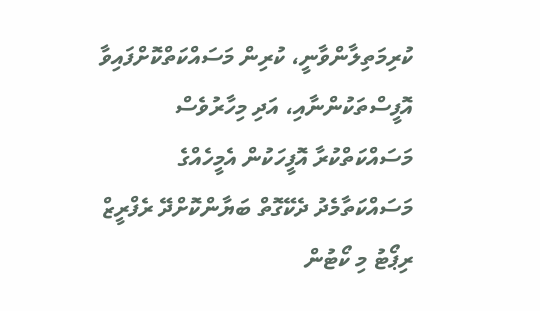ކުރިމަތިލާންވާނީ، ކުރިން މަސައްކަތްކޮށްފައިވާ އޮފީސްތަކުންނާއި، އަދި މިހާރުވެސް މަސައްކަތްކުރާ އޮފީހަކުން އެމީހެއްގެ މަސައްކަތާމެދު ދެކޭގޮތް ބަޔާންކޮށްދޭ ރެފްރީޒް ރިޕޯޓު މި ކޯޓުން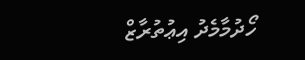ހޯދުމާމެދު އިޢުތުރާޒް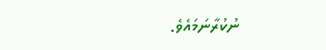ނުކުރާނަމައެވެ.